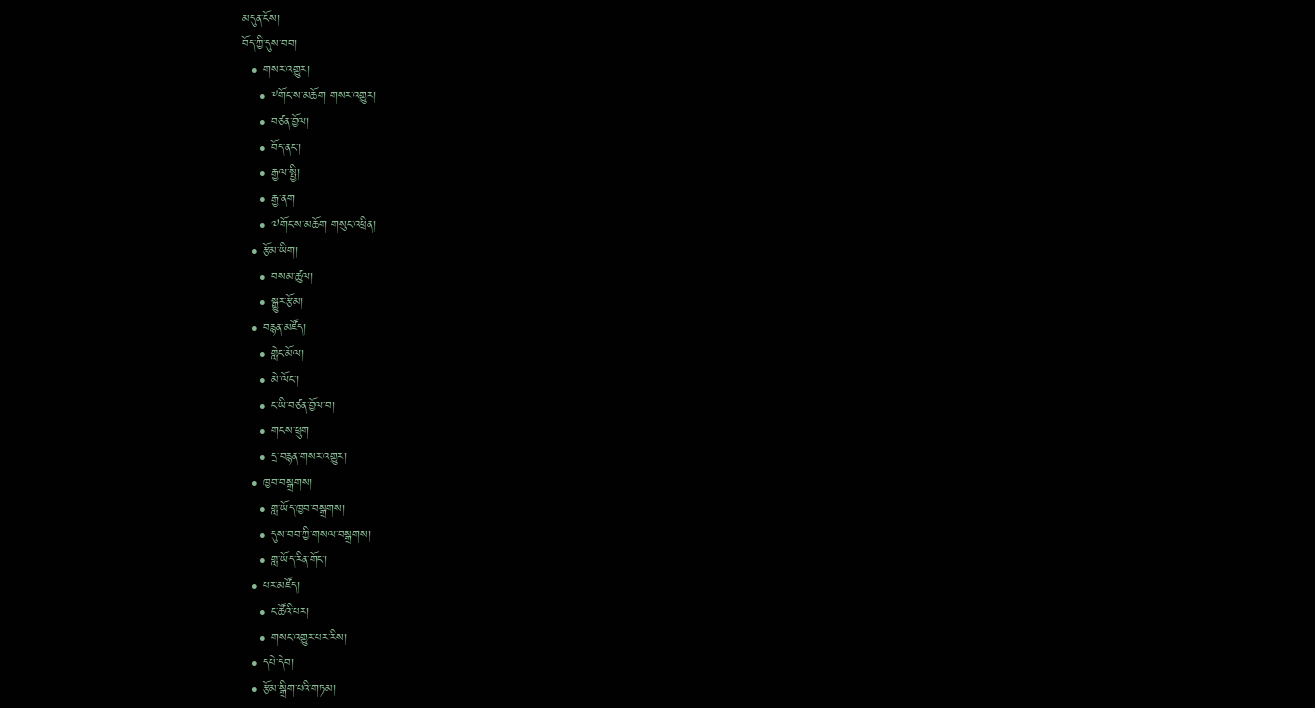མདུན་ངོས།
བོད་ཀྱི་དུས་བབ།
  • གསར་འགྱུར།
    • ༸གོང་ས་མཆོག གསར་འགྱུར།
    • བཙན་བྱོལ།
    • བོད་ནང་།
    • རྒྱལ་སྤྱི།
    • རྒྱ་ནག
    • ༧གོང་ས་མཆོག གསུང་འཕྲིན།
  • རྩོམ་ཡིག།
    • བསམ་ཚུལ།
    • སྒྱུར་རྩོམ།
  • བརྙན་མཛོད།
    • གླེང་མོལ།
    • མེ་ལོང་།
    • ང་ཡི་བཙན་བྱོལ་བ།
    • གངས་ཕྲུག
    • དྲ་བརྙན་གསར་འགྱུར།
  • ཁྱབ་བསྒྲགས།
    • གླ་ཡོད་ཁྱབ་བསྒྲགས།
    • དུས་བབ་ཀྱི་གསལ་བསྒྲགས།
    • གླ་ཡོད་རིན་གོང་།
  • པར་མཛོད།
    • ང་ཚོའི་པར།
    • གསང་འགྱུར་པར་རིས།
  • དཔེ་དེབ།
  • རྩོམ་སྒྲིག་པའི་གཏམ།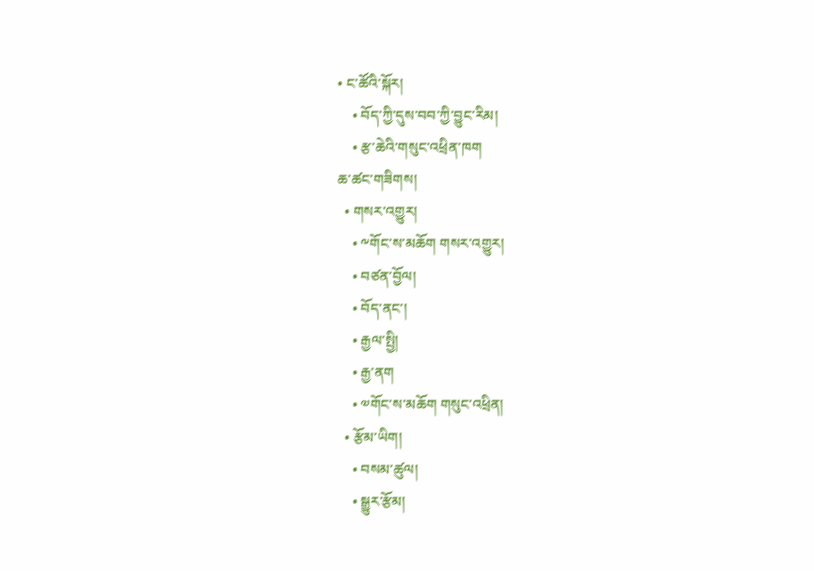• ང་ཚོའི་སྐོར།
    • བོད་ཀྱི་དུས་བབ་ཀྱི་བྱུང་རིམ།
    • རྩ་ཆེའི་གསུང་འཕྲིན་ཁག
ཆ་ཚང་གཟིགས།
  • གསར་འགྱུར།
    • ༸གོང་ས་མཆོག གསར་འགྱུར།
    • བཙན་བྱོལ།
    • བོད་ནང་།
    • རྒྱལ་སྤྱི།
    • རྒྱ་ནག
    • ༧གོང་ས་མཆོག གསུང་འཕྲིན།
  • རྩོམ་ཡིག།
    • བསམ་ཚུལ།
    • སྒྱུར་རྩོམ།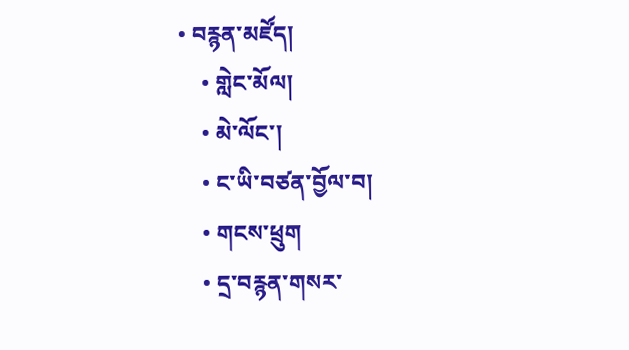• བརྙན་མཛོད།
    • གླེང་མོལ།
    • མེ་ལོང་།
    • ང་ཡི་བཙན་བྱོལ་བ།
    • གངས་ཕྲུག
    • དྲ་བརྙན་གསར་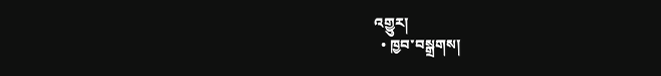འགྱུར།
  • ཁྱབ་བསྒྲགས།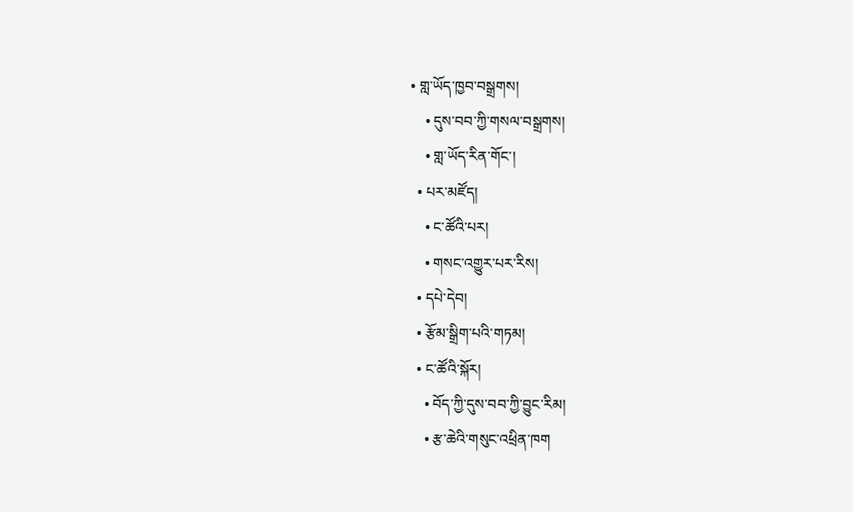• གླ་ཡོད་ཁྱབ་བསྒྲགས།
    • དུས་བབ་ཀྱི་གསལ་བསྒྲགས།
    • གླ་ཡོད་རིན་གོང་།
  • པར་མཛོད།
    • ང་ཚོའི་པར།
    • གསང་འགྱུར་པར་རིས།
  • དཔེ་དེབ།
  • རྩོམ་སྒྲིག་པའི་གཏམ།
  • ང་ཚོའི་སྐོར།
    • བོད་ཀྱི་དུས་བབ་ཀྱི་བྱུང་རིམ།
    • རྩ་ཆེའི་གསུང་འཕྲིན་ཁག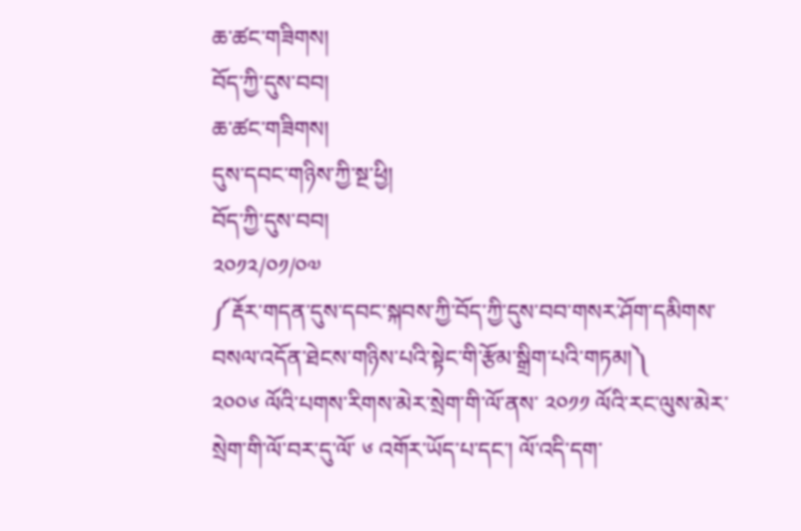ཆ་ཚང་གཟིགས།
བོད་ཀྱི་དུས་བབ།
ཆ་ཚང་གཟིགས།
དུས་དབང་གཉིས་ཀྱི་སྔ་ཕྱི།
བོད་ཀྱི་དུས་བབ།
༢༠༡༢/༠༡/༠༧
༼རྡོར་གདན་དུས་དབང་སྐབས་ཀྱི་བོད་ཀྱི་དུས་བབ་གསར་ཤོག་དམིགས་བསལ་འདོན་ཐེངས་གཉིས་པའི་སྟེང་གི་རྩོམ་སྒྲིག་པའི་གཏམ།༽
༢༠༠༦ ལོའི་པགས་རིགས་མེར་སྲེག་གི་ལོ་ནས་ ༢༠༡༡ ལོའི་རང་ལུས་མེར་སྲེག་གི་ལོ་བར་དུ་ལོ་ ༦ འགོར་ཡོད་པ་དང་། ལོ་འདི་དག་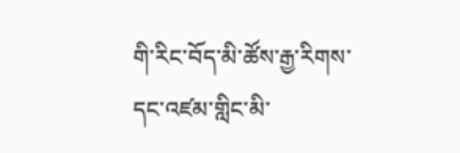གི་རིང་བོད་མི་ཚོས་རྒྱ་རིགས་དང་འཛམ་གླིང་མི་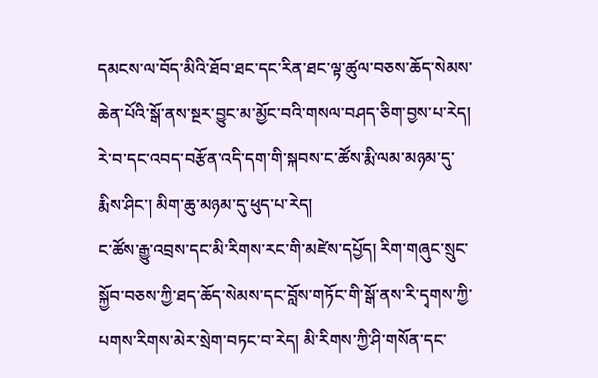དམངས་ལ་བོད་མིའི་ཐོབ་ཐང་དང་རིན་ཐང་ལྟ་ཚུལ་བཅས་ཆོད་སེམས་ཆེན་པོའི་སྒོ་ནས་སྔར་བྱུང་མ་མྱོང་བའི་གསལ་བཤད་ཅིག་བྱས་པ་རེད། རེ་བ་དང་འབད་བརྩོན་འདི་དག་གི་སྐབས་ང་ཚོས་རྨི་ལམ་མཉམ་དུ་རྨིས་ཤིང་། མིག་ཆུ་མཉམ་དུ་ཕུད་པ་རེད།
ང་ཚོས་རྒྱུ་འབྲས་དང་མི་རིགས་རང་གི་མཛེས་དཔྱོད། རིག་གཞུང་སྲུང་སྐྱོབ་བཅས་ཀྱི་ཐད་ཆོད་སེམས་དང་བློས་གཏོང་གི་སྒོ་ནས་རི་དྭགས་ཀྱི་པགས་རིགས་མེར་སྲེག་བཏང་བ་རེད། མི་རིགས་ཀྱི་ཤི་གསོན་དང་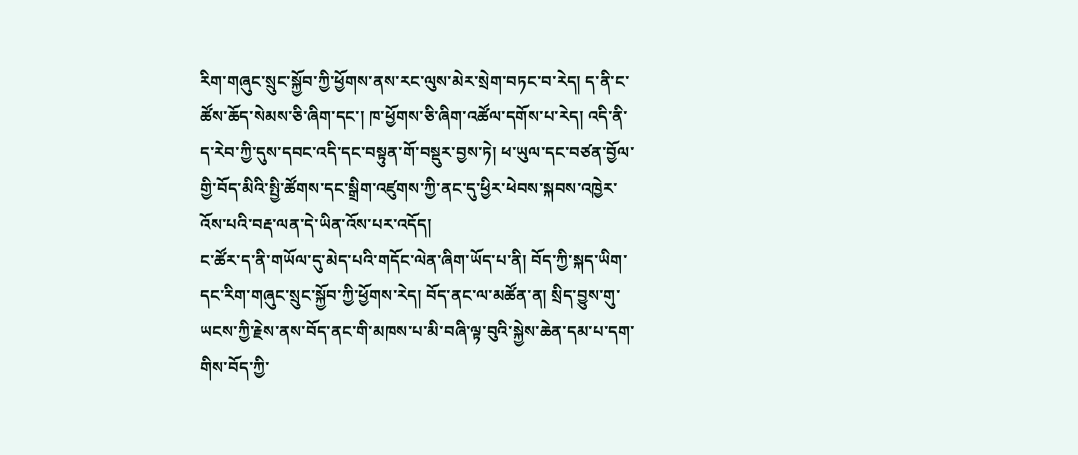རིག་གཞུང་སྲུང་སྐྱོབ་ཀྱི་ཕྱོགས་ནས་རང་ལུས་མེར་སྲེག་བཏང་བ་རེད། ད་ནི་ང་ཚོས་ཆོད་སེམས་ཅི་ཞིག་དང་། ཁ་ཕྱོགས་ཅི་ཞིག་འཚོལ་དགོས་པ་རེད། འདི་ནི་ད་རེབ་ཀྱི་དུས་དབང་འདི་དང་བསྟུན་གོ་བསྡུར་བྱས་ཏེ། ཕ་ཡུལ་དང་བཙན་བྱོལ་གྱི་བོད་མིའི་སྤྱི་ཚོགས་དང་སྒྲིག་འཛུགས་ཀྱི་ནང་དུ་ཕྱིར་ཕེབས་སྐབས་འཁྱེར་འོས་པའི་བརྡ་ལན་དེ་ཡིན་འོས་པར་འདོད།
ང་ཚོར་ད་ནི་གཡོལ་དུ་མེད་པའི་གདོང་ལེན་ཞིག་ཡོད་པ་ནི། བོད་ཀྱི་སྐད་ཡིག་དང་རིག་གཞུང་སྲུང་སྐྱོབ་ཀྱི་ཕྱོགས་རེད། བོད་ནང་ལ་མཚོན་ན། སྲིད་བྱུས་གུ་ཡངས་ཀྱི་རྗེས་ནས་བོད་ནང་གི་མཁས་པ་མི་བཞི་ལྟ་བུའི་སྐྱེས་ཆེན་དམ་པ་དག་གིས་བོད་ཀྱི་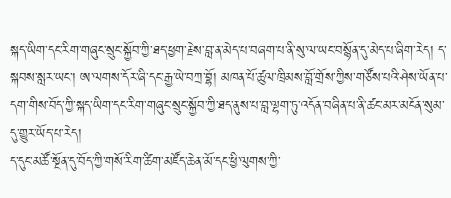སྐད་ཡིག་དང་རིག་གཞུང་སྲུང་སྐྱོབ་ཀྱི་ཐད་ཕྱག་རྗེས་བླ་ན་མེད་པ་བཞག་པ་ནི་སུ་ལ་ཡང་བསྙོན་དུ་མེད་པ་ཞིག་རེད། ད་སྐབས་སླར་ཡང་། ཨ་ལགས་དོར་ཞི་དང་རྒྱ་ཡེ་བཀྲ་བྷོ། མཁན་པོ་ཚུལ་ཁྲིམས་བློ་གྲོས་ཀྱིས་གཙོས་པའི་ཤེས་ཡོན་པ་དག་གིས་བོད་ཀྱི་སྐད་ཡིག་དང་རིག་གཞུང་སྲུང་སྐྱོབ་ཀྱི་ཐད་ནུས་པ་བླ་ལྷག་ཏུ་འདོན་བཞིན་པ་ནི་ཚང་མར་མངོན་སུམ་དུ་གྱུར་ཡོད་པ་རེད།
ད་དུང་མཚོ་སྔོན་དུ་བོད་ཀྱི་གསོ་རིག་ཚིག་མཛོད་ཆེན་མོ་དང་ཕྱི་ལུགས་ཀྱི་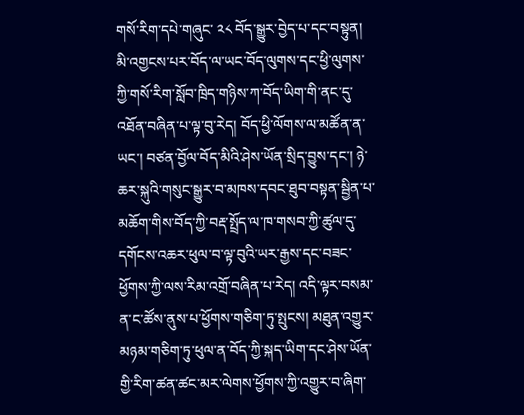གསོ་རིག་དཔེ་གཞུང་ ༢༨ བོད་སྒྱུར་བྱེད་པ་དང་བསྟུན། མི་འགྱངས་པར་བོད་ལ་ཡང་བོད་ལུགས་དང་ཕྱི་ལུགས་ཀྱི་གསོ་རིག་སློབ་ཁྲིད་གཉིས་ཀ་བོད་ཡིག་གི་ནང་དུ་འཐོན་བཞིན་པ་ལྟ་བུ་རེད། བོད་ཕྱི་ལོགས་ལ་མཚོན་ན་ཡང་། བཙན་བྱོལ་བོད་མིའི་ཤེས་ཡོན་སྲིད་བྱུས་དང་། ཉེ་ཆར་སྐུའི་གསུང་སྒྱུར་བ་མཁས་དབང་ཐུབ་བསྟན་སྦྱིན་པ་མཆོག་གིས་བོད་ཀྱི་བརྡ་སྤྲོད་ལ་ཁ་གསབ་ཀྱི་ཚུལ་དུ་དགོངས་འཆར་ཕུལ་བ་ལྟ་བུའི་ཡར་རྒྱས་དང་བཟང་ཕྱོགས་ཀྱི་ལས་རིམ་འགྲོ་བཞིན་པ་རེད། འདི་ལྟར་བསམ་ན་ང་ཚོས་ནུས་པ་ཕྱོགས་གཅིག་ཏུ་སྤུངས། མཐུན་འགྱུར་མཉམ་གཅིག་ཏུ་ཕུལ་ན་བོད་ཀྱི་སྐད་ཡིག་དང་ཤེས་ཡོན་གྱི་རིག་ཚན་ཚང་མར་ལེགས་ཕྱོགས་ཀྱི་འགྱུར་བ་ཞིག་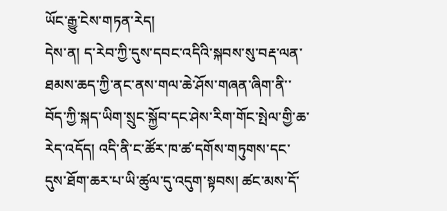ཡོང་རྒྱུ་ངེས་གཏན་རེད།
དེས་ན། ད་རེབ་ཀྱི་དུས་དབང་འདིའི་སྐབས་སུ་བརྡ་ལན་ཐམས་ཆད་ཀྱི་ནང་ནས་གལ་ཆེ་ཤོས་གཞན་ཞིག་ནི་་བོད་ཀྱི་སྐད་ཡིག་སྲུང་སྐྱོབ་དང་ཤེས་རིག་གོང་སྤེལ་གྱི་ཆ་རེད་འདོད། འདི་ནི་ང་ཚོར་ཁ་ཚ་དགོས་གཏུགས་དང་དུས་ཐོག་ཆར་པ་ཡི་ཚུལ་དུ་འདུག་སྟབས། ཚང་མས་དོ་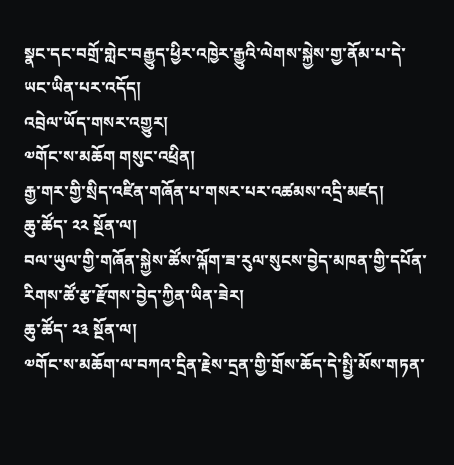སྣང་དང་བགྲོ་གླེང་བརྒྱུད་ཕྱིར་འཁྱེར་རྒྱུའི་ལེགས་སྐྱེས་གྱ་ནོམ་པ་དེ་ཡང་ཡིན་པར་འདོད།
འབྲེལ་ཡོད་གསར་འགྱུར།
༧གོང་ས་མཆོག གསུང་འཕྲིན།
རྒྱ་གར་གྱི་སྲིད་འཛིན་གཞོན་པ་གསར་པར་འཚམས་འདྲི་མཛད།
ཆུ་ཚོད་ ༢༢ སྔོན་ལ།
བལ་ཡུལ་གྱི་གཞོན་སྐྱེས་ཚོས་ལྐོག་ཟ་རུལ་སུངས་བྱེད་མཁན་གྱི་དཔོན་རིགས་ཚོ་རྩ་རྫོགས་བྱེད་ཀྱིན་ཡིན་ཟེར།
ཆུ་ཚོད་ ༢༣ སྔོན་ལ།
༧གོང་ས་མཆོག་ལ་བཀའ་དྲིན་རྗེས་དྲན་གྱི་གྲོས་ཆོད་དེ་སྤྱི་མོས་གཏན་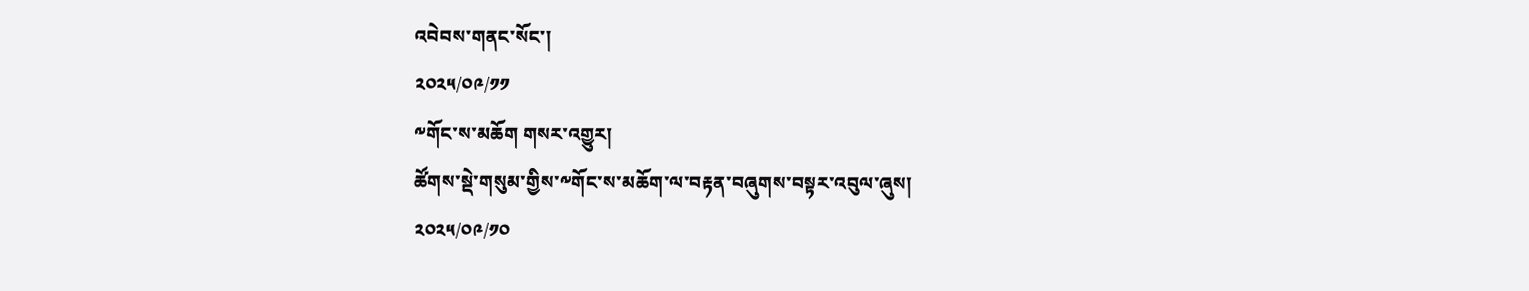འབེབས་གནང་སོང་།
༢༠༢༥/༠༩/༡༡
༸གོང་ས་མཆོག གསར་འགྱུར།
ཚོགས་སྡེ་གསུམ་གྱིས་༸གོང་ས་མཆོག་ལ་བརྟན་བཞུགས་བསྟར་འབུལ་ཞུས།
༢༠༢༥/༠༩/༡༠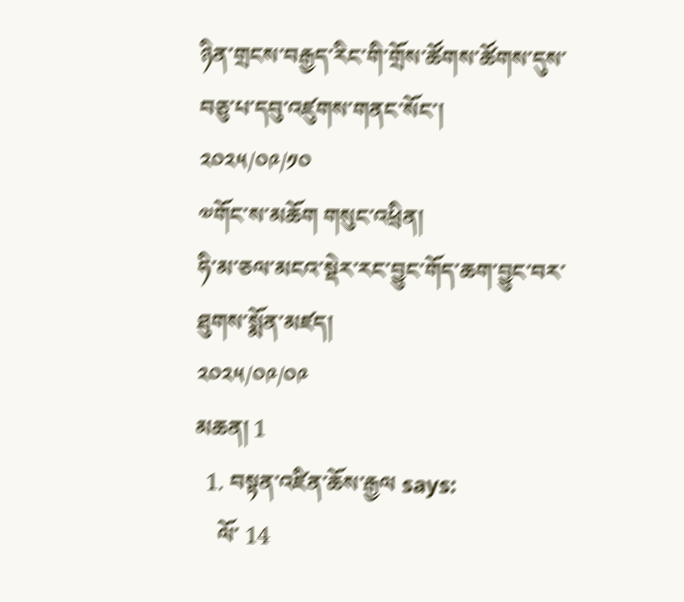ཉིན་གྲངས་བརྒྱད་རིང་གི་གྲོས་ཚོགས་ཚོགས་དུས་བཅུ་པ་དབུ་འཛུགས་གནང་སོང་།
༢༠༢༥/༠༩/༡༠
༧གོང་ས་མཆོག གསུང་འཕྲིན།
ཧི་མ་ཅལ་མངའ་སྡེར་རང་བྱུང་གོད་ཆག་བྱུང་བར་ཐུགས་སྨོན་མཛད།
༢༠༢༥/༠༩/༠༩
མཆན། 1
  1. བསྟན་འཛིན་ཆོས་རྒྱལ says:
    ལོ་ 14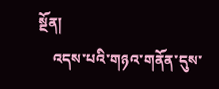སྔོན།
    འདས་པའི་གཉའ་གནོན་དུས་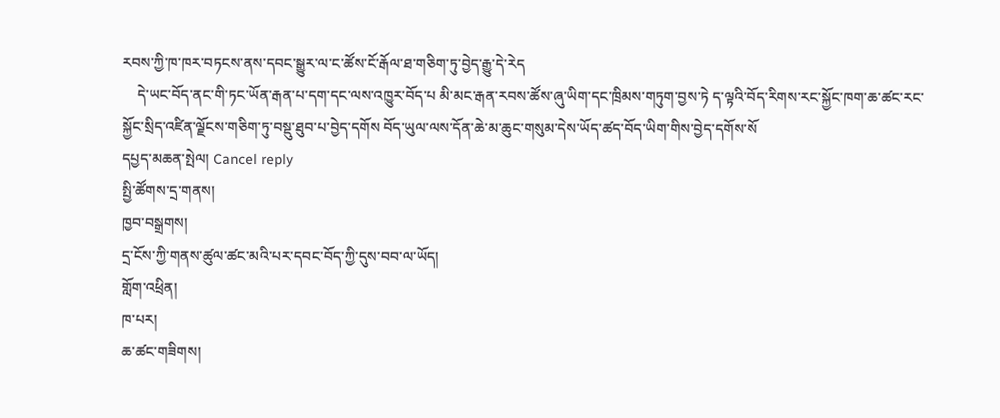རབས་ཀྱི་ཁ་ཁར་བཏངས་ནས་དབང་སྒྱུར་ལ་ང་ཚོས་ངོ་རྒོལ་ཐ་གཅིག་ཏུ་བྱེད་རྒྱུ་དེ་རེད
    དེ་ཡང་བོད་ནང་གི་ཏང་ཡོན་རྒན་པ་དག་དང་ལས་འཁྱུར་བོད་པ མི་མང་རྒན་རབས་ཚོས་ཞུ་ཡིག་དང་ཁྲིམས་གཏུག་བྱས་ཏེ ད་ལྟའི་བོད་རིགས་རང་སྐྱོང་ཁག་ཆ་ཚང་རང་སྐྱོང་སྲིད་འཛིན་ལྗོངས་གཅིག་ཏུ་བསྡུ་ཐུབ་པ་བྱེད་དགོས བོད་ཡུལ་ལས་དོན་ཆེ་མ་ཆུང་གསུམ་དེས་ཡོད་ཚད་བོད་ཡིག་གིས་བྱེད་དགོས་སོ
དཔྱད་མཆན་སྤེལ། Cancel reply
སྤྱི་ཚོགས་དྲ་གནས།
ཁྱབ་བསྒྲགས།
དྲ་ངོས་ཀྱི་གནས་ཚུལ་ཚང་མའི་པར་དབང་བོད་ཀྱི་དུས་བབ་ལ་ཡོད།
གློག་འཕྲིན།
ཁ་པར།
ཆ་ཚང་གཟིགས།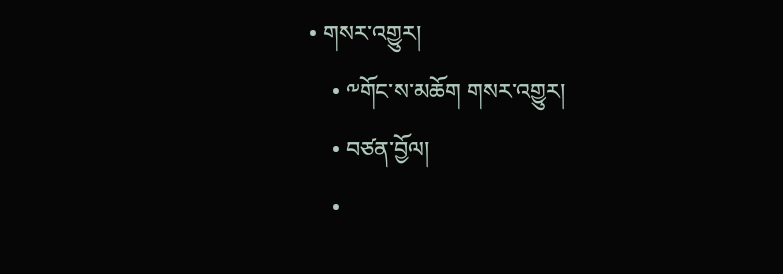• གསར་འགྱུར།
    • ༸གོང་ས་མཆོག གསར་འགྱུར།
    • བཙན་བྱོལ།
    •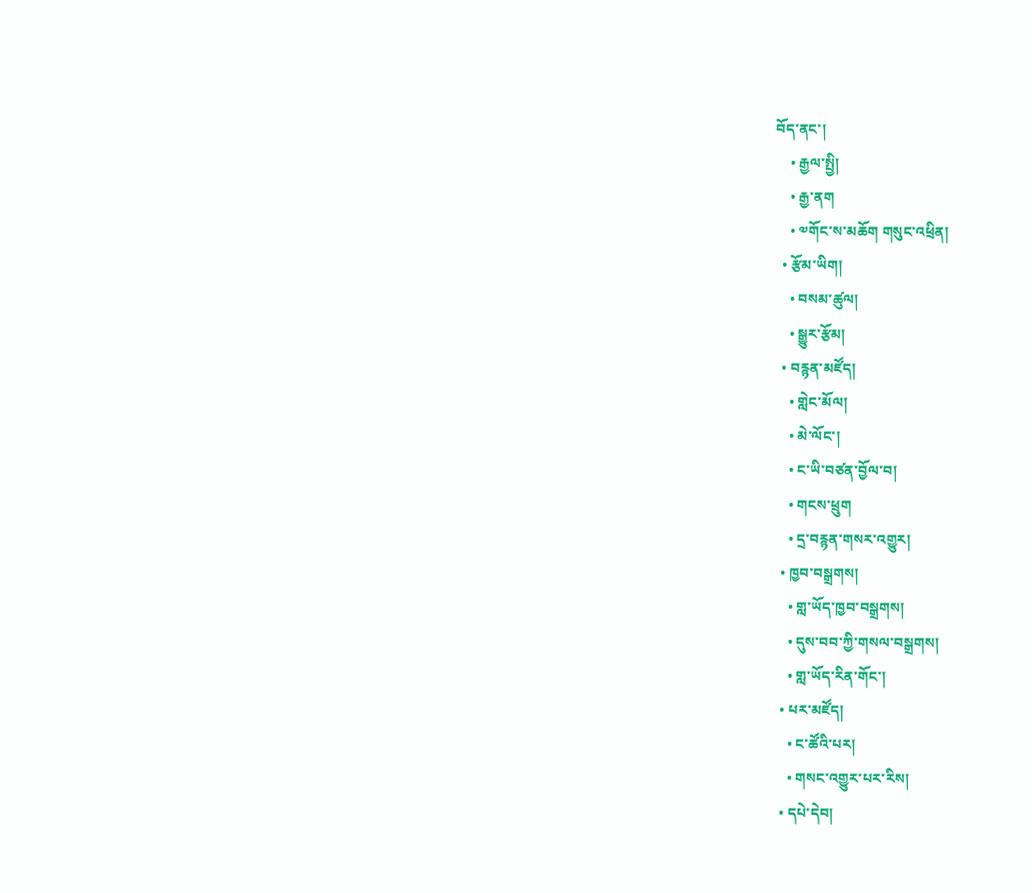བོད་ནང་།
    • རྒྱལ་སྤྱི།
    • རྒྱ་ནག
    • ༧གོང་ས་མཆོག གསུང་འཕྲིན།
  • རྩོམ་ཡིག།
    • བསམ་ཚུལ།
    • སྒྱུར་རྩོམ།
  • བརྙན་མཛོད།
    • གླེང་མོལ།
    • མེ་ལོང་།
    • ང་ཡི་བཙན་བྱོལ་བ།
    • གངས་ཕྲུག
    • དྲ་བརྙན་གསར་འགྱུར།
  • ཁྱབ་བསྒྲགས།
    • གླ་ཡོད་ཁྱབ་བསྒྲགས།
    • དུས་བབ་ཀྱི་གསལ་བསྒྲགས།
    • གླ་ཡོད་རིན་གོང་།
  • པར་མཛོད།
    • ང་ཚོའི་པར།
    • གསང་འགྱུར་པར་རིས།
  • དཔེ་དེབ།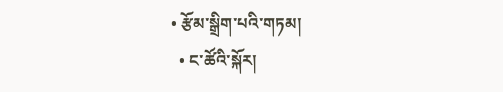• རྩོམ་སྒྲིག་པའི་གཏམ།
  • ང་ཚོའི་སྐོར།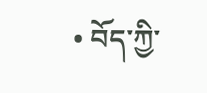• བོད་ཀྱི་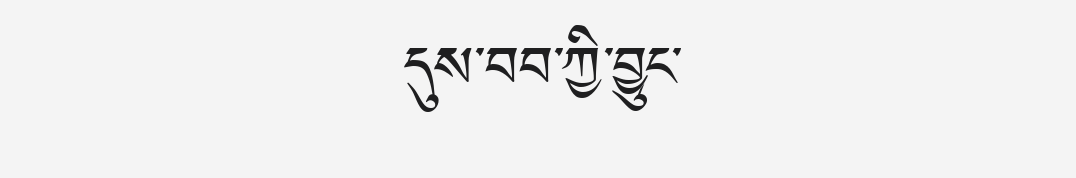དུས་བབ་ཀྱི་བྱུང་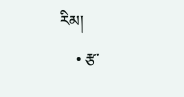རིམ།
    • རྩ་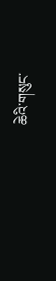ཆེའི་གསུང་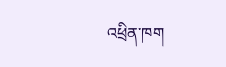འཕྲིན་ཁག